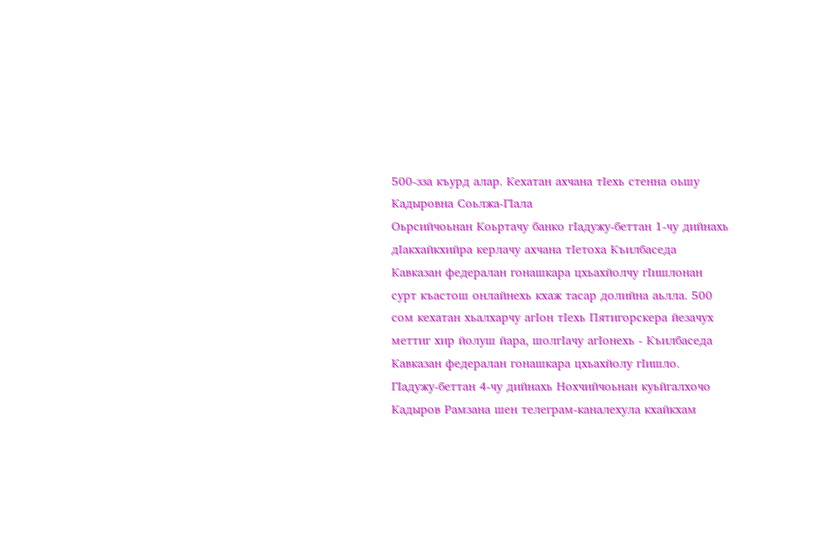500-зза къурд алар. Кехатан ахчана тIехь стенна оьшу Кадыровна Соьлжа-ГIала
Оьрсийчоьнан Коьртачу банко гIадужу-беттан 1-чу дийнахь дӀакхайкхийра керлачу ахчана тIетоха Къилбаседа Кавказан федералан гонашкара цхьахйолчу гIишлонан сурт къастош онлайнехь кхаж тасар долийна аьлла. 500 сом кехатан хьалхарчу агӀон тӀехь Пятигорскера йезачух меттиг хир йолуш йара, шолгIачу агIонехь - Къилбаседа Кавказан федералан гонашкара цхьахйолу гIишло.
ГIадужу-беттан 4-чу дийнахь Нохчийчоьнан куьйгалхочо Кадыров Рамзана шен телеграм-каналехула кхайкхам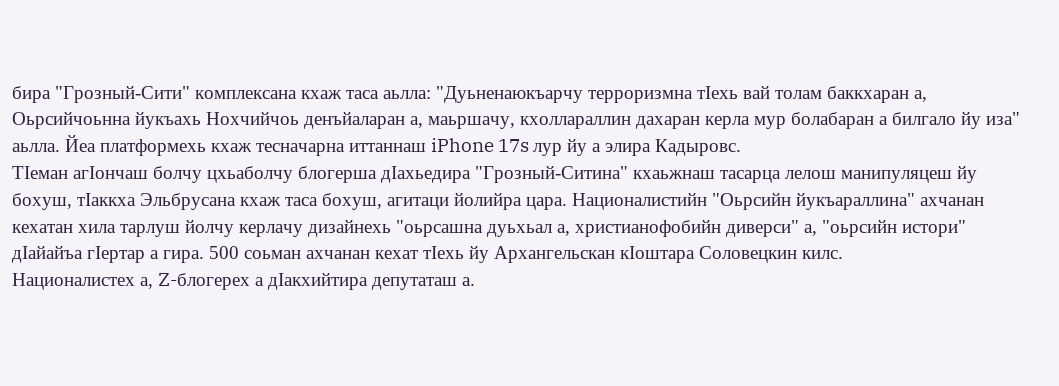бира "Грозный-Сити" комплексана кхаж таса аьлла: "Дуьненаюкъарчу терроризмна тӀехь вай толам баккхаран а, Оьрсийчоьнна йукъахь Нохчийчоь денъйаларан а, маьршачу, кхоллараллин дахаран керла мур болабаран а билгало йу иза" аьлла. Йеа платформехь кхаж тесначарна иттаннаш iPhone 17s лур йу а элира Кадыровс.
ТӀеман агӀончаш болчу цхьаболчу блогерша дIахьедира "Грозный-Ситина" кхаьжнаш тасарца лелош манипуляцеш йу бохуш, тIаккха Эльбрусана кхаж таса бохуш, агитаци йолийра цара. Националистийн "Оьрсийн йукъараллина" ахчанан кехатан хила тарлуш йолчу керлачу дизайнехь "оьрсашна дуьхьал а, христианофобийн диверси" а, "оьрсийн истори" дӀайайъа гӀертар а гира. 500 соьман ахчанан кехат тӀехь йу Архангельскан кӀоштара Соловецкин килс.
Националистех а, Z-блогерех а дӀакхийтира депутаташ а.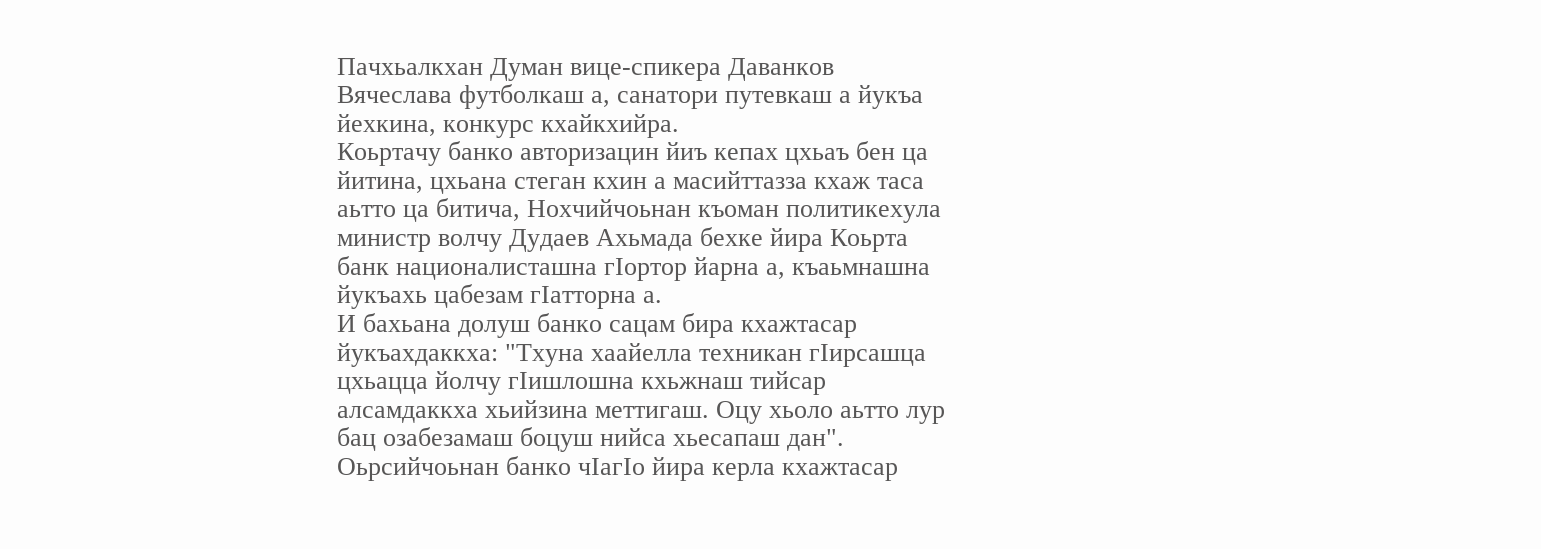Пачхьалкхан Думан вице-спикера Даванков Вячеслава футболкаш а, санатори путевкаш а йукъа йехкина, конкурс кхайкхийра.
Коьртачу банко авторизацин йиъ кепах цхьаъ бен ца йитина, цхьана стеган кхин а масийттазза кхаж таса аьтто ца битича, Нохчийчоьнан къоман политикехула министр волчу Дудаев Ахьмада бехке йира Коьрта банк националисташна гӀортор йарна а, къаьмнашна йукъахь цабезам гIатторна а.
И бахьана долуш банко сацам бира кхажтасар йукъахдаккха: "Тхуна хаайелла техникан гIирсашца цхьацца йолчу гIишлошна кхьжнаш тийсар алсамдаккха хьийзина меттигаш. Оцу хьоло аьтто лур бац озабезамаш боцуш нийса хьесапаш дан".
Оьрсийчоьнан банко чIагIо йира керла кхажтасар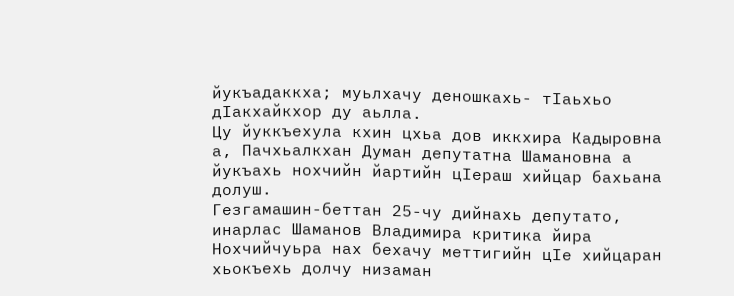йукъадаккха; муьлхачу деношкахь- тӀаьхьо дӀакхайкхор ду аьлла.
Цу йуккъехула кхин цхьа дов иккхира Кадыровна а, Пачхьалкхан Думан депутатна Шамановна а йукъахь нохчийн йартийн цӀераш хийцар бахьана долуш.
Гезгамашин-беттан 25-чу дийнахь депутато, инарлас Шаманов Владимира критика йира Нохчийчуьра нах бехачу меттигийн цIе хийцаран хьокъехь долчу низаман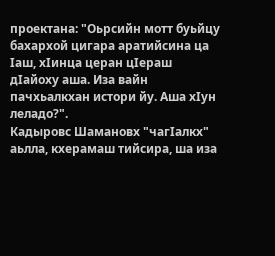проектана: "Оьрсийн мотт буьйцу бахархой цигара аратийсина ца Iаш, хӀинца церан цӀераш дӀайоху аша. Иза вайн пачхьалкхан истори йу. Аша хIун леладо?".
Кадыровс Шамановх "чагIалкх" аьлла, кхерамаш тийсира, ша иза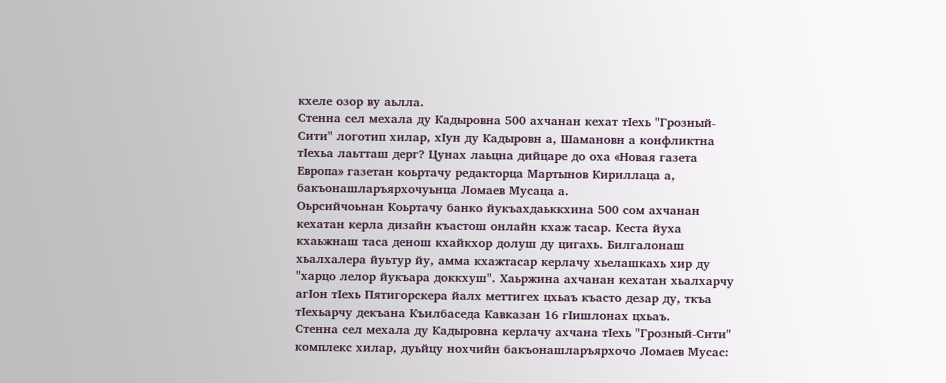кхеле озор ву аьлла.
Стенна сел мехала ду Кадыровна 500 ахчанан кехат тӀехь "Грозный-Сити" логотип хилар, хӀун ду Кадыровн а, Шамановн а конфликтна тӀехьа лаьтташ дерг? Цунах лаьцна дийцаре до оха «Новая газета Европа» газетан коьртачу редакторца Мартынов Кириллаца а, бакъонашларъярхочуьнца Ломаев Мусаца а.
Оьрсийчоьнан Коьртачу банко йукъахдаьккхина 500 сом ахчанан кехатан керла дизайн къастош онлайн кхаж тасар. Кеста йуха кхаьжнаш таса денош кхайкхор долуш ду цигахь. Билгалонаш хьалхалера йуьтур йу, амма кхажтасар керлачу хьелашкахь хир ду "харцо лелор йукъара доккхуш". Хаьржина ахчанан кехатан хьалхарчу агIон тIехь Пятигорскера йалх меттигех цхьаъ къасто дезар ду, ткъа тӀехьарчу декъана Къилбаседа Кавказан 16 гIишлонах цхьаъ.
Стенна сел мехала ду Кадыровна керлачу ахчана тӀехь "Грозный-Сити" комплекс хилар, дуьйцу нохчийн бакъонашларъярхочо Ломаев Мусас: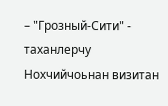– "Грозный-Сити" - таханлерчу Нохчийчоьнан визитан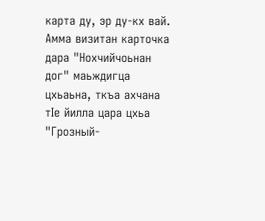карта ду, эр ду-кх вай. Амма визитан карточка дара "Нохчийчоьнан дог" маьждигца цхьаьна, ткъа ахчана тIе йилла цара цхьа "Грозный-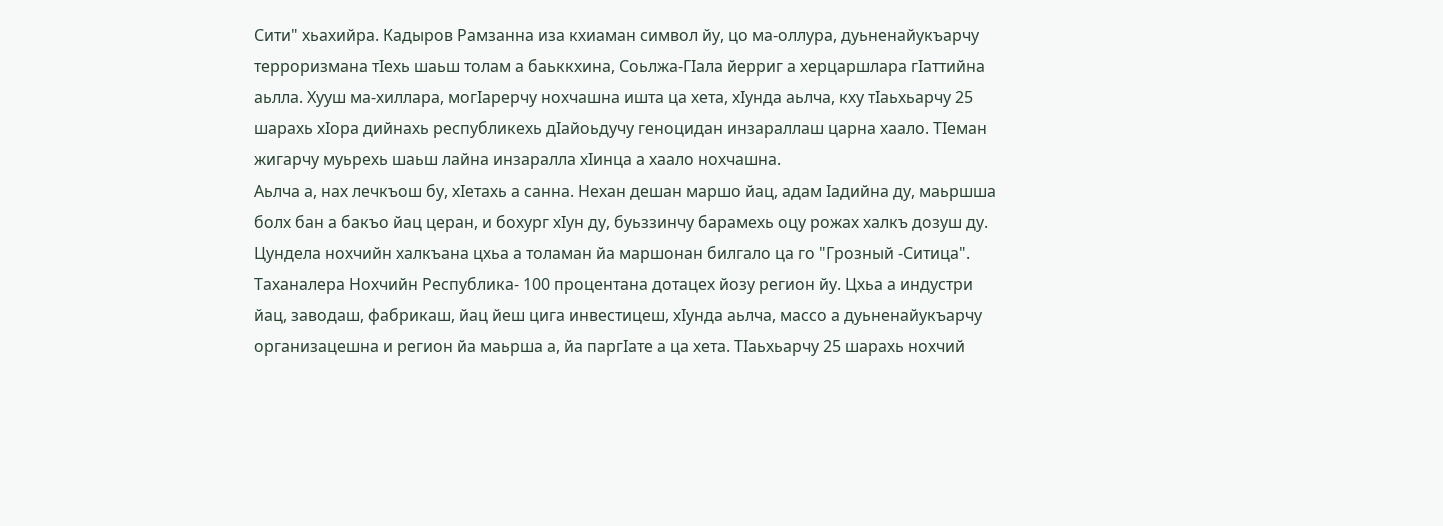Сити" хьахийра. Кадыров Рамзанна иза кхиаман символ йу, цо ма-оллура, дуьненайукъарчу терроризмана тIехь шаьш толам а баьккхина, Соьлжа-ГIала йерриг а херцаршлара гIаттийна аьлла. Хууш ма-хиллара, могӀарерчу нохчашна ишта ца хета, хӀунда аьлча, кху тӀаьхьарчу 25 шарахь хӀора дийнахь республикехь дӀайоьдучу геноцидан инзараллаш царна хаало. ТӀеман жигарчу муьрехь шаьш лайна инзаралла хӀинца а хаало нохчашна.
Аьлча а, нах лечкъош бу, хӀетахь а санна. Нехан дешан маршо йац, адам Iадийна ду, маьршша болх бан а бакъо йац церан, и бохург хIун ду, буьззинчу барамехь оцу рожах халкъ дозуш ду. Цундела нохчийн халкъана цхьа а толаман йа маршонан билгало ца го "Грозный -Ситица". Таханалера Нохчийн Республика- 100 процентана дотацех йозу регион йу. Цхьа а индустри йац, заводаш, фабрикаш, йац йеш цига инвестицеш, хIунда аьлча, массо а дуьненайукъарчу организацешна и регион йа маьрша а, йа паргIате а ца хета. ТӀаьхьарчу 25 шарахь нохчий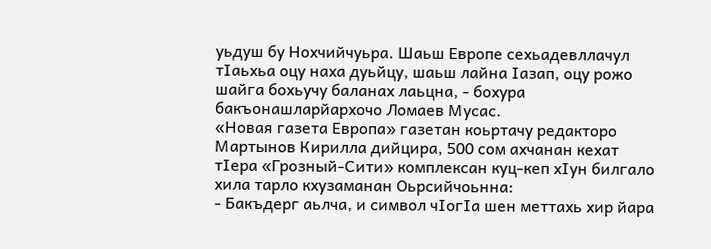уьдуш бу Нохчийчуьра. Шаьш Европе сехьадевллачул тIаьхьа оцу наха дуьйцу, шаьш лайна Iазап, оцу рожо шайга бохьучу баланах лаьцна, - бохура бакъонашларйархочо Ломаев Мусас.
«Новая газета Европа» газетан коьртачу редакторо Мартынов Кирилла дийцира, 500 сом ахчанан кехат тӀера «Грозный-Сити» комплексан куц-кеп хӀун билгало хила тарло кхузаманан Оьрсийчоьнна:
- Бакъдерг аьлча, и символ чIогIа шен меттахь хир йара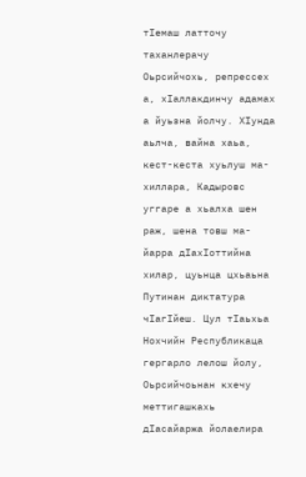тӀемаш латточу таханлерачу Оьрсийчохь, репрессех а, хIаллакдинчу адамах а йуьзна йолчу. ХӀунда аьлча, вайна хаьа, кест-кеста хуьлуш ма-хиллара, Кадыровс уггаре а хьалха шен раж, шена товш ма-йарра дIахӀоттийна хилар, цуьнца цхьаьна Путинан диктатура чIагIйеш. Цул тIаьхьа Нохчийн Республикаца гергарло лелош йолу, Оьрсийчоьнан кхечу меттигашкахь дӀасайаржа йолаелира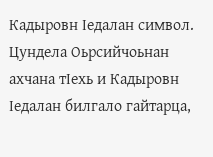Кадыровн Ӏедалан символ. Цундела Оьрсийчоьнан ахчана тIехь и Кадыровн Iедалан билгало гайтарца,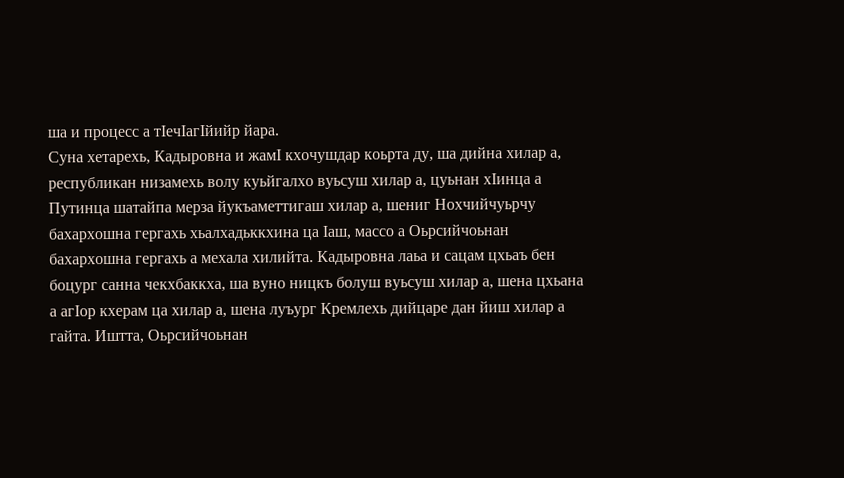ша и процесс а тIечIагIйийр йара.
Суна хетарехь, Кадыровна и жамӀ кхочушдар коьрта ду, ша дийна хилар а, республикан низамехь волу куьйгалхо вуьсуш хилар а, цуьнан хӀинца а Путинца шатайпа мерза йукъаметтигаш хилар а, шениг Нохчийчуьрчу бахархошна гергахь хьалхадьккхина ца Iаш, массо а Оьрсийчоьнан бахархошна гергахь а мехала хилийта. Кадыровна лаьа и сацам цхьаъ бен боцург санна чекхбаккха, ша вуно ницкъ болуш вуьсуш хилар а, шена цхьана а агIор кхерам ца хилар а, шена луъург Кремлехь дийцаре дан йиш хилар а гайта. Иштта, Оьрсийчоьнан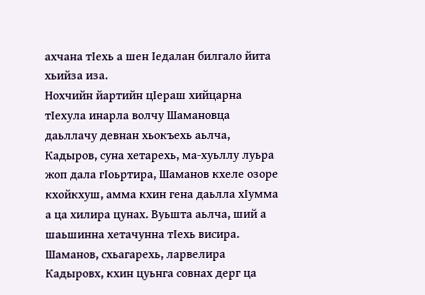ахчана тIехь а шен Iедалан билгало йита хьийза иза.
Нохчийн йартийн цӀераш хийцарна тIехула инарла волчу Шамановца даьллачу девнан хьокъехь аьлча, Кадыров, суна хетарехь, ма-хуьллу луьра жоп дала гӀоьртира, Шаманов кхеле озоре кхойкхуш, амма кхин гена даьлла хӀумма а ца хилира цунах. Вуьшта аьлча, ший а шаьшинна хетачунна тIехь висира. Шаманов, схьагарехь, ларвелира Кадыровх, кхин цуьнга совнах дерг ца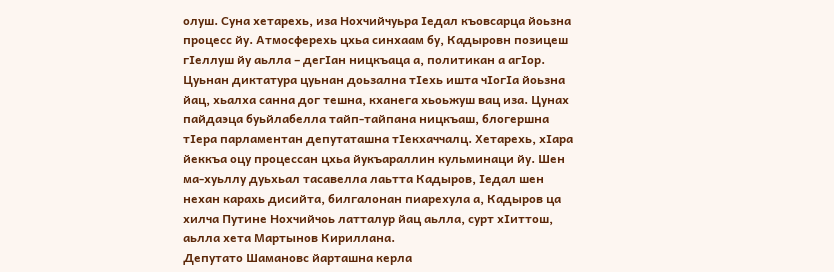олуш. Суна хетарехь, иза Нохчийчуьра Ӏедал къовсарца йоьзна процесс йу. Атмосферехь цхьа синхаам бу, Кадыровн позицеш гӀеллуш йу аьлла – дегIан ницкъаца а, политикан а агӀор.
Цуьнан диктатура цуьнан доьзална тIехь ишта чIогIа йоьзна йац, хьалха санна дог тешна, кханега хьоьжуш вац иза. Цунах пайдаэца буьйлабелла тайп-тайпана ницкъаш, блогершна тӀера парламентан депутаташна тӀекхаччалц. Хетарехь, хӀара йеккъа оцу процессан цхьа йукъараллин кульминаци йу. Шен ма-хуьллу дуьхьал тасавелла лаьтта Кадыров, Iедал шен нехан карахь дисийта, билгалонан пиарехула а, Кадыров ца хилча Путине Нохчийчоь латталур йац аьлла, сурт хIиттош, аьлла хета Мартынов Кириллана.
Депутато Шамановс йарташна керла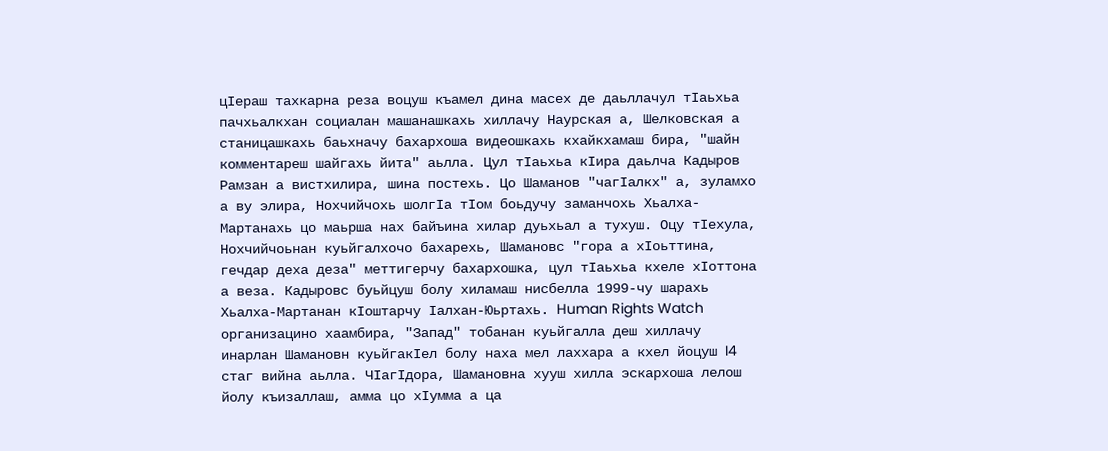цIераш тахкарна реза воцуш къамел дина масех де даьллачул тIаьхьа пачхьалкхан социалан машанашкахь хиллачу Наурская а, Шелковская а станицашкахь баьхначу бахархоша видеошкахь кхайкхамаш бира, "шайн комментареш шайгахь йита" аьлла. Цул тӀаьхьа кӀира даьлча Кадыров Рамзан а вистхилира, шина постехь. Цо Шаманов "чагIалкх" а, зуламхо а ву элира, Нохчийчохь шолгӀа тӀом боьдучу заманчохь Хьалха-Мартанахь цо маьрша нах байъина хилар дуьхьал а тухуш. Оцу тIехула, Нохчийчоьнан куьйгалхочо бахарехь, Шамановс "гора а хӀоьттина, гечдар деха деза" меттигерчу бахархошка, цул тӀаьхьа кхеле хIоттона а веза. Кадыровс буьйцуш болу хиламаш нисбелла 1999-чу шарахь Хьалха-Мартанан кӀоштарчу Ӏалхан-Юьртахь. Human Rights Watch организацино хаамбира, "Запад" тобанан куьйгалла деш хиллачу инарлан Шамановн куьйгакӀел болу наха мел лаххара а кхел йоцуш I4 стаг вийна аьлла. ЧIагIдора, Шамановна хууш хилла эскархоша лелош йолу къизаллаш, амма цо хӀумма а ца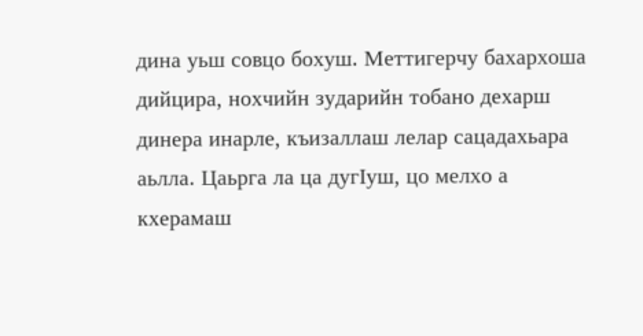дина уьш совцо бохуш. Меттигерчу бахархоша дийцира, нохчийн зударийн тобано дехарш динера инарле, къизаллаш лелар сацадахьара аьлла. Цаьрга ла ца дугӀуш, цо мелхо а кхерамаш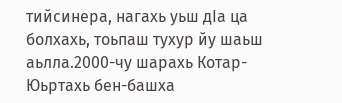тийсинера, нагахь уьш дӀа ца болхахь, тоьпаш тухур йу шаьш аьлла.2000-чу шарахь Котар-Юьртахь бен-башха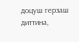доцуш герзаш диттина,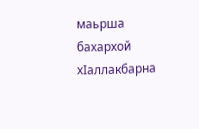маьрша бахархой хIаллакбарна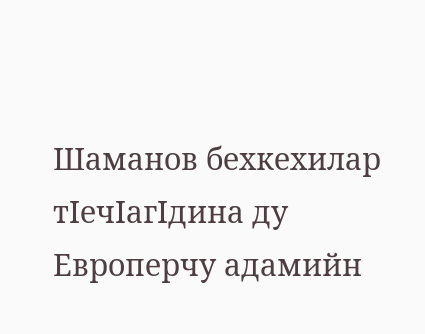Шаманов бехкехилар тIечIагIдина ду Европерчу адамийн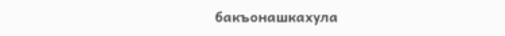бакъонашкахула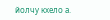йолчу кхело а.